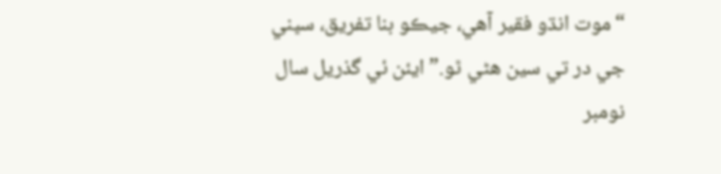“موت انڌو فقير آهي، جيڪو بنا تفريق، سڀني جي در تي سين هڻي ٿو.” ايئن ئي گذريل سال نومبر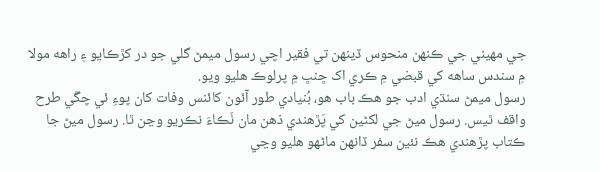جي مهيني جي ڪنهن منحوس ڏينهن تي فقير اچي رسول ميمڻ گلي جو در کڙڪايو ۽ راهه مولا ۾ سندس ساهه کي قبضي ۾ ڪري اک ڇنڀ ۾ پرلوڪ هليو ويو.
رسول ميمڻ سنڌي ادب جو هڪ باب هو، بُنيادي طور آئون کائنس وفات کان پوءِ ئي چڱي طرح واقف ٿيس. رسول ميڻ جي لکڻين کي پَڙهندي ذهن مان ٺَڪاءَ نڪريو وڃن ٿا. رسول ميڻ جا ڪتاب پڙهندي هڪ نئين سفر ڏانهن ماڻهو هليو وڃي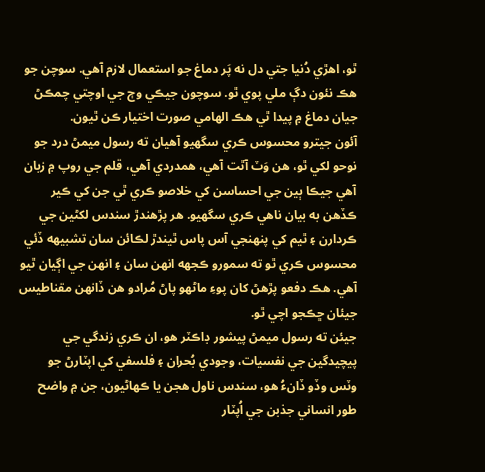ٿو، اهڙي دُنيا جتي دل نه پَر دماغ جو استعمال لازم آهي. سوچن جو هڪ نئون دڳ ملي پوي ٿو. سوچون جيڪي وڄ جي اوچتي چمڪڻ جيان دماغ ۾ پيدا ٿي هڪ الهامي صورت اختيار ڪن ٿيون.
آئون جيترو محسوس ڪري سگهيو آهيان ته رسول ميمڻ درد جو نوحو لکي ٿو، هن وَٽ آٿت آهي، همدردي آهي، قلم جي روپ ۾ زبان آهي جيڪا ٻين جي احساسن کي خلاصو ڪري ٿي جن کي ڪير ڪڏهن به بيان ناهي ڪري سگهيو. هر پڙهندڙ سندس لکڻين جي ڪردارن ۽ ٿيم کي پنهنجي آس پاس ٿيندڙ لڪائن سان تشبيهه ڏئي محسوس ڪري ٿو ته سمورو ڪجهه انهن سان ۽ انهن جي اڳيان ٿيو آهي. هڪ دفعو پڙهڻ کان پوءِ ماڻهو پاڻ مُرادو هن ڏانهن مقناطيس جيئان ڇڪجو اچي ٿو.
جيئن ته رسول ميمڻ پيشور ڊاڪٽر هو، ان ڪري زندگي جي پيچيدگين جي نفسيات، وجودي بُحران ۽ فلسفي کي اپٽارڻ جو وٽس وڏو ڏانءُ هو، سندس ناول هجن يا ڪھاڻيون، جن ۾ واضح طور انساني جذبن جي اُپٽار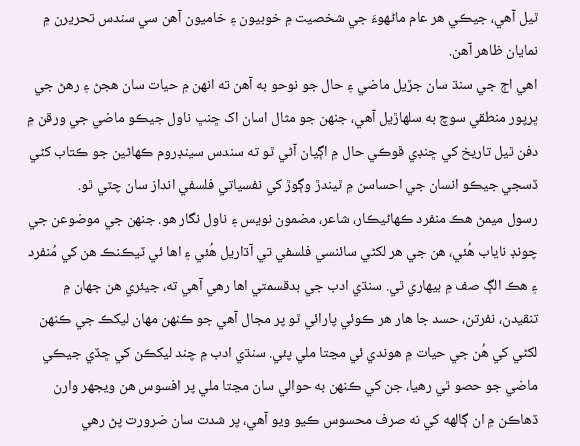ٿيل آهي، جيڪي هر عام ماڻهوءَ جي شخصيت ۾ خوبيون ۽ خاميون آهن سي سندس تحريرن ۾ نمايان ظاهر آهن.
اهي اڄ جي سنڌ سان جڙيل ماضي ۽ حال جو نوحو به آهن ته انهن ۾ حيات سان هجڻ ۽ رهڻ جي ڀرپور منطقي سوچ به سلهاڙيل آهي، جنهن جو مثال اسان اک ڇنڀ ناول جيڪو ماضي جي ورقن ۾ دفن ٿيل تاريخ کي ڇنڊي ڦوڪي حال ۾ اڳيان آڻي ٿو ته سندس سينڊروم ڪهاڻين جو ڪتاب کڻي ڏسجي جيڪو انسان جي احساسن ۾ ٿيندڙ وڳوڙ کي نفسياتي فلسفي انداز سان چٽي ٿو.
رسول ميمڻ هڪ منفرد ڪهاڻيڪار، شاعر، مضمون نويس ۽ ناول نگار هو. جنهن جي موضوعن جي چونڊ ناياب هُئي، هن جي هر لکڻي سائنسي فلسفي تي آڌاريل هُئي ۽ اها ئي ٽيڪنڪ هن کي مُنفرد ۽ هڪ الڳ صف ۾ بيهاري ٿي. سنڌي ادب جي بدقسمتي اها رهي آهي ته، جيئري هن جهان ۾ تنقيدن، نفرتن، حسد جا هار هر ڪوئي پارائي ٿو پر مجال آهي جو ڪنهن مهان ليکڪ جي ڪنهن لکڻي کي هُن جي حيات ۾ هوندي ئي مڃتا ملي پئي. سنڌي ادب ۾ چند ليکڪن کي ڇڏي جيڪي ماضي جو حصو ٿي رهيا، جن کي ڪنهن به حوالي سان مڃتا ملي پر افسوس هن ويجهر وارن ڏهاڪن ۾ ان ڳالهه کي نه صرف محسوس ڪيو ويو آهي، پر شدت سان ضرورت پڻ رهي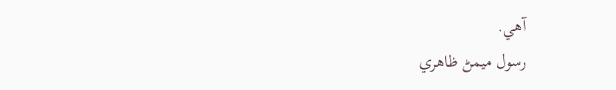آهي.
رسول ميمڻ ظاهري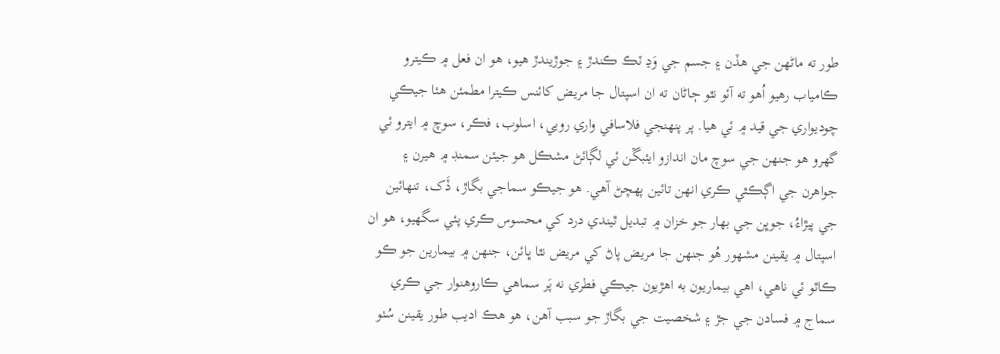طور ته ماڻهن جي هڏن ۽ جسم جي وَڍ ٽڪ ڪندڙ ۽ جوڙيندڙ هيو، هو ان فعل ۾ ڪيترو ڪامياب رهيو اُهو ته آئو نٿو ڄاڻان ته ان اسپتال جا مريض کائنس ڪيترا مطمئن هئا جيڪي چوديواري جي قيد ۾ ئي هيا. پر پنهنجي فلاسافي واري رويي، اسلوب، فڪر، سوچ ۾ ايترو ئي گهرو هو جنهن جي سوچ مان اندازو ايئبڱن ئي لڳائڻ مشڪل هو جيئن سمنڊ ۾ هيرن ۽ جواهرن جي اڳڪٿي ڪري انهن تائين پهچڻ آهي. هو جيڪو سماجي بگاڙ، ڏَک، تنهائين جي پيڙاءُ، جوڀن جي بهار جو خزان ۾ تبديل ٿيندي درد کي محسوس ڪري پئي سگهيو، هو ان اسپتال ۾ يقينن مشهور هُو جنهن جا مريض پاڻ کي مريض نٿا ڀائن، جنهن ۾ بيمارين جو ڪو ڪاٿو ئي ناهي، اهي بيماريون به اهڙيون جيڪي فطري نه پَر سماهي ڪاروهنوار جي ڪري سماج ۾ فسادن جي جڙ ۽ شخصيت جي بگاڙ جو سبب آهن، هو هڪ اديب طور يقينن سُٺو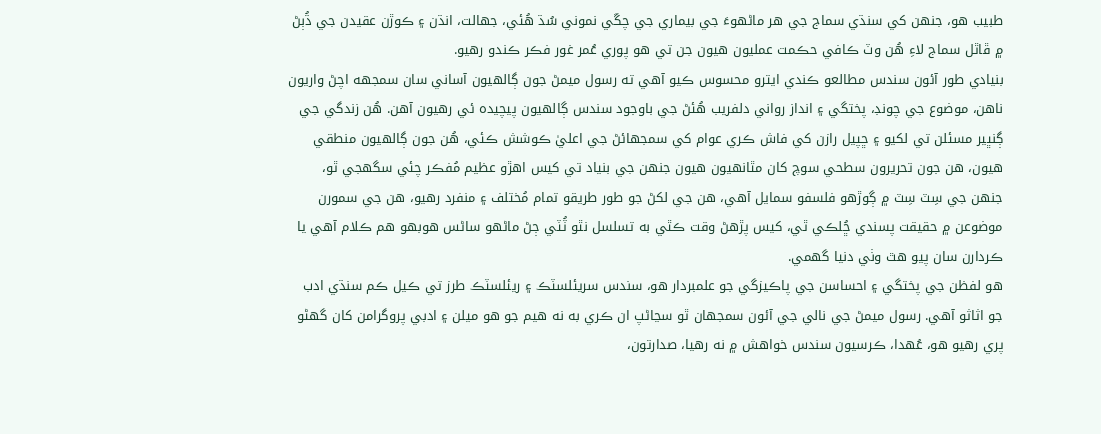طبيب هو، جنهن کي سنڌي سماج جي هر ماڻهوءَ جي بيماري جي چڱي نموني سُڌ هُئي، جهالت، انڌن ۽ ڪوڙن عقيدن جي ڌُٻڻ ۾ ڦاٿل سماج لاءِ هُن وٽ ڪافي حڪمت عمليون هيون جن تي هو پوري عُمر غور فڪر ڪندو رهيو.
بنيادي طور آئون سندس مطالعو ڪندي ايترو محسوس ڪيو آهي ته رسول ميمڻ جون ڳالهيون آساني سان سمجهه اچڻ واريون ناهن، موضوع جي چونڊ، پختگي ۽ انداز رواني دلفريب هُئڻ جي باوجود سندس ڳالهيون پيچيده ئي رهيون آهن. هُن زندگي جي ڳنڀير مسئلن تي لکيو ۽ ڇپيل رازن کي فاش ڪري عوام کي سمجهائڻ جي اعليٰ ڪوشش ڪئي، هُن جون ڳالهيون منطقي هيون، هن جون تحريرون سطحي سوچ کان مٿانهيون هيون جنهن جي بنياد تي کيس اهڙو عظيم مُفڪر چئي سگهجي ٿو، جنهن جي سِٽ سِٽ ۾ ڳوڙهو فلسفو سمايل آهي، هن جي لکڻ جو طور طريقو تمام مُختلف ۽ منفرد رهيو، هن جي سمورن موضوعن ۾ حقيقت پسندي ڇُلڪي ٿي، کيس پڙهڻ وقت ڪٿي به تسلسل نٿو ٽُٽي ڄڻ ماڻهو ساڻس هوبهو هم ڪلام آهي يا ڪردارن سان پيو هٿ وٺي دنيا گهمي.
هو لفظن جي پختگي ۽ احساسن جي پاڪيزگي جو علمبردار هو، سندس سريئلسٽڪ ۽ ريئلسٽڪ طرز تي ڪيل ڪم سنڌي ادب جو اثاثو آهي. رسول ميمڻ جي نالي جي آئون سمجهان ٿو سڃاڻپ ان ڪري به نه هيم جو هو ميلن ۽ ادبي پروگرامن کان گهڻو پري رهيو هو، عُهدا، ڪرسيون سندس خواهش ۾ نه رهيا، صدارتون،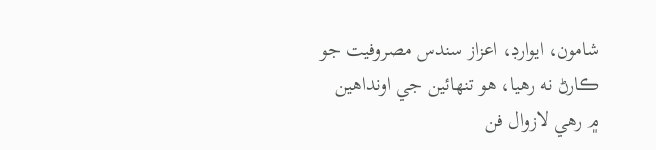شامون، ايوارڊ، اعزاز سندس مصروفيت جو ڪارڻ نه رهيا، هو تنهائين جي اونداهين ۾ رهي لازوال فن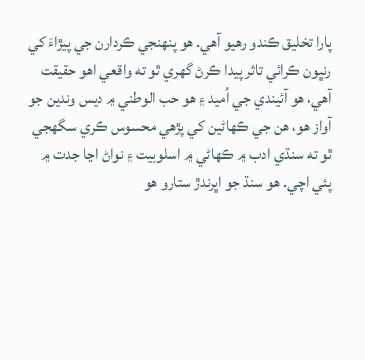پارا تخليق ڪندو رهيو آهي. هو پنهنجي ڪردارن جي پيڙاءَ کي رنڀون ڪرائي تاثر پيدا ڪرڻ گهري ٿو ته واقعي اهو حقيقت آهي، هو آئيندي جي اُميد ۽ هو حب الوطني ۾ ديس وندين جو آواز هو، هن جي ڪهاڻين کي پڙهي محسوس ڪري سگهجي ٿو ته سنڌي ادب ۾ ڪهاڻي ۾ اسلوبيت ۽ نواڻ اڃا جدت ۾ پئي اچي. هو سنڌ جو اڀرندڙ ستارو هو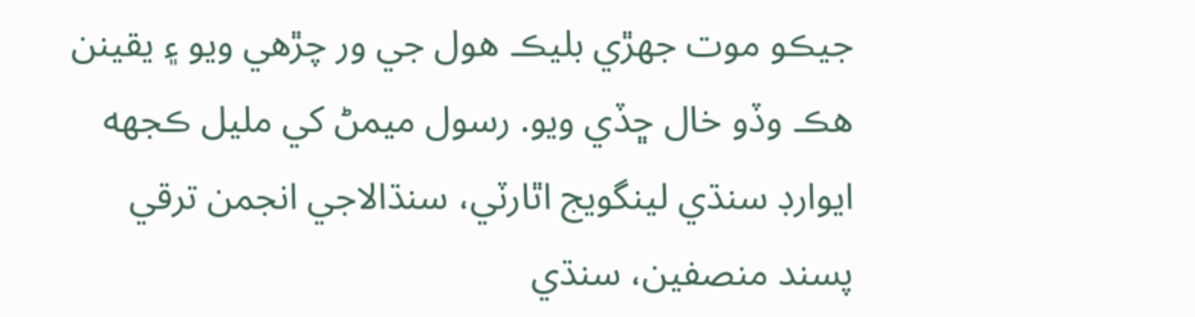جيڪو موت جهڙي بليڪ هول جي ور چڙهي ويو ۽ يقينن هڪ وڏو خال ڇڏي ويو. رسول ميمڻ کي مليل ڪجهه ايوارڊ سنڌي لينگويج اٿارٽي، سنڌالاجي انجمن ترقي پسند منصفين، سنڌي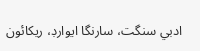ادبي سنگت، سارنگا ايوارڊ، ريکائون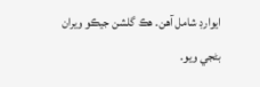ايوارڊ شامل آهن. هڪ گلشن جيڪو ويران بڻجي ويو.